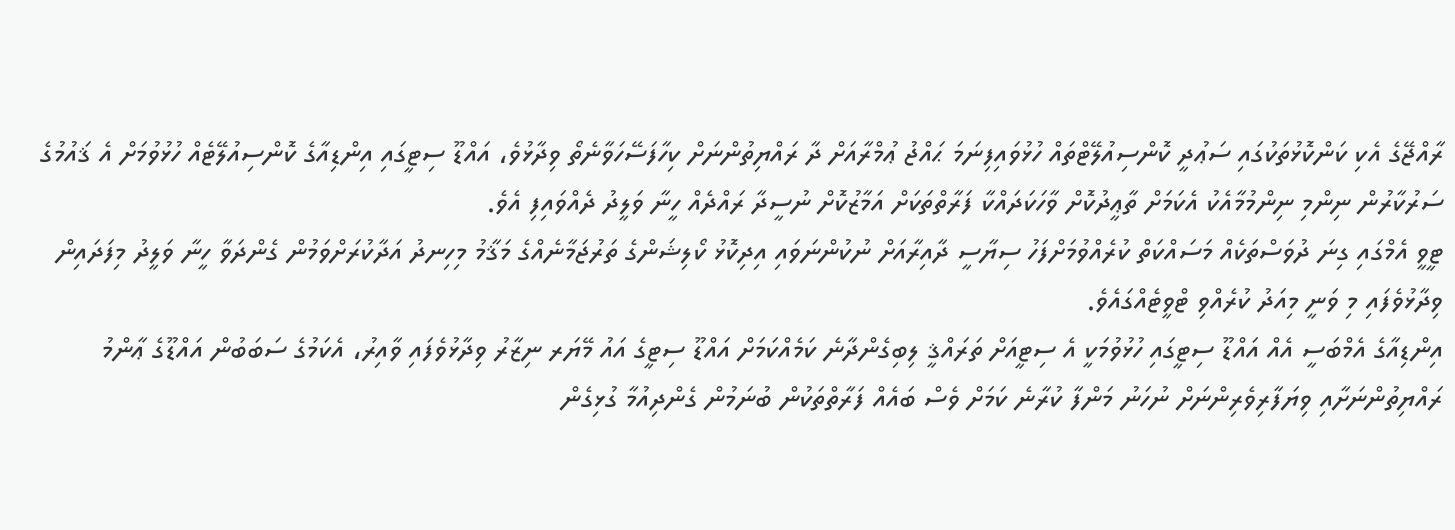ރާއްޖޭގެ އެކި ކަންކޮޅުތަކުގައި ސަޢުދީ ކޮންސިއުލޭޓްތައް ހުޅުވައިފިނަމަ ޙައްޖު ޢުމްރާއަށް ދާ ރައްޔިތުންނަށް ކިހާފަސޭހަވާނެތޯ ވިދާޅުވެ، އައްޑޫ ސިޓީގައި އިންޑިއާގެ ކޮންސިއުލޭޓެއް ހުޅުވުމަށް އެ ޤައުމުގެ ސަރުކާރުން ނިންމި ނިންމުމާއެކު އެކަމަށް ތާޢީދުކޮށް ވާހަކަދައްކާ ފަރާތްތަކަށް އަމާޒުކޮށް ނުސީދާ ރައްދެއް ހީނާ ވަލީދު ދެއްވައިފި އެވެ.
ޓީވީ އެމްގައި ގިނަ ދުވަސްތަކެއް މަސައްކަތް ކުރެއްވުމަށްފަހު ސިޔާސީ ދާއިރާއަށް ނުކުންނަވައި އިދިކޮޅު ކޯލިޝަންގެ ތަރުޖަމާނެއްގެ މަޤާމު މިހިނދު އަދާކުރަށްވަމުން ގެންދަވާ ހީނާ ވަލީދު މިފަދައިން ވިދާޅުވެފައި މި ވަނީ މިއަދު ކުރެއްވި ޓްވީޓެއްގައެވެ.
އިންޑިއާގެ އެމްބަސީ އެއް އައްޑޫ ސިޓީގައި ހުޅުވުމަކީ އެ ސިޓީއަށް ތަރައްޤީ ލިބިގެންދާނެ ކަމެއްކަމަށް އައްޑޫ ސިޓީގެ އައު މޭޔަރ ނިޒާރު ވިދާޅުވެފައި ވާއިރު، އެކަމުގެ ސަބަބުން އައްޑޫގެ ޢާންމު ރައްޔިތުންނަށާއި ވިޔަފާރިވެރިންނަށް ނުހަނު މަންފާ ކުރާނެ ކަމަށް ވެސް ބައެއް ފަރާތްތަކުން ބުނަމުން ގެންދިއުމާ ގުޅިގެން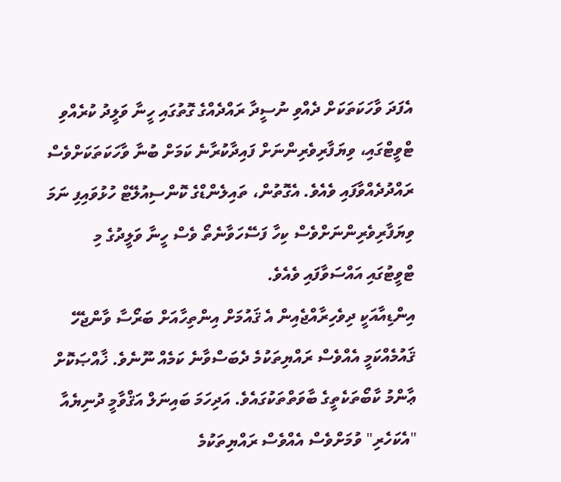އެފަދަ ވާހަކަތަކަށް ދެއްވި ނުސީދާ ރައްދެއްގެ ގޮތުގައި ހީނާ ވަލީދު ކުރެއްވި ޓްވީޓްގައި، ވިޔަފާރިވެރިންނަށް ފައިދާކުރާނެ ކަމަށް ބުނާ ވާހަކަތަކަށްވެސް ރައްދުދެއްވާފައި ވެއެވެ. އެގޮތުން، ތައިލެންޑްގެ ކޮންސިއުލޭޓް ހުޅުވައިފި ނަމަ ވިޔަފާރިވެރިންނަށްވެސް ކިހާ ފަސޭހަވާނެތޯ ވެސް ހީނާ ވަލީދުގެ މި ޓްވީޓުގައި އައްސަވާފައި ވެއެވެ.
އިންޑިއާއަކީ ދިވެހިރާއްޖެއިން އެ ޤައުމަށް އިންތިހާއަށް ބަރޯސާ ވާންޖެހޭ ޤައުމެއްކަމީ އެއްވެސް ރައްޔިތަކުމެ ދެބަސްވާނެ ކަމެއް ނޫނެވެ. ޚާއްޞަކޮށް ޢާންމު ކާބޯތަކެތީގެ ބާވަތްތަކުގައެވެ. އަދިހަމަ ބައިނަލް އަޤްވާމީ ދުނިޔެއާ "އެކަހެރި" ވުމަށްވެސް އެއްވެސް ރައްޔިތަކުމެ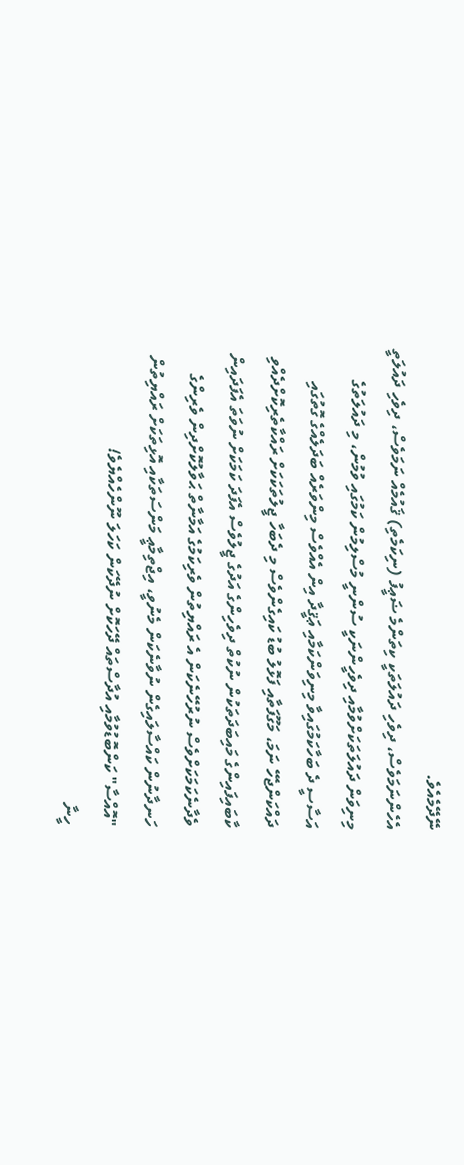ނޭދޭމެއެވެ.
އެހެންނަމަވެސް، ދިވެހި ދައުލަތަކީ ކިތަންމެ ޟަޢީފު (ނިކަމެތި) ޤައުމެއް ނަމަވެސް، ދިވެހި ދައުލަތީ މިނިވަން ދައުލަތަކަށްވުމާއި ދިވެހީންނަކީ ސުންނީ މުސްލިމުން ކަމުގައި ވުމުން، މި ދައުލަތުގެ އަސާސީ ދެ ބަހާކަމުގައިވާ މިނިވަންކަމާއި ޢަޤީދާ އިން އެއްވެސް މިންވަރެއް ބަދަލެއްގެ ގޮތުގައި ދައްކަންޖެހޭ ނަމަ، މަގޫފަތާއި ފަޅޮލު ބުޑު ކައިގެންވެސް މި ދެބަހާ ޖީލުތަކަކަށް ރައްކާތެރިކޮށްދެއްވި ކާބައިފައިންގެ މައިބަދަތަކުން ނުކުތް ދިވެހިންގެ އަދުގެ ޖީލުވެސް އެފަދަ ކަމަކަށް ނުވަތަ އެފަދައިން ވެދާނެކަމަކަށްވެސް ނުރުހޭނެކަން އެ ރައްޔިތުން ވެރިކަމުގެ އަމާނާތް ޙަވާލުކޮށްދިން ވެރިންގެ ހަނދާނުން ކައްސާލައިގެން ނުވާނެކަން މެނުވީ، އިޖްތިމާޢީ މަންސަތަކާއި އޮޅިތަކަށް ރައްޔިތުން "އޮއްސާ" ކަންބޮޑުވުމާއި އުދާސްތައް ދޭހަކޮށް ނުދޭކަން ކަހަލަ ނޫންހެއްޔެވެ!
ހީނާ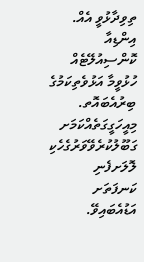ތިވިދާޅުވީ އެއް.
އިންޑިއާ ކޮންސިއުލޭޓެއް ހުޅުވީމާ އަޅުވެތިކަމުގެ ބިރުއެބައޮތ.
މިއީހަގީގަތެއްކަމަށ ގަބޫލުކުރެވޭވަރުގެހެކި ލޮލަށފެނި ކަނފަތަށ އަޑުއެބައިވޭ.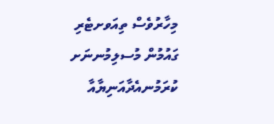މިހާރުވެސް ތިއަވށޓެރި ގައުމުން މުސލިމުނނަށ ކުރަމުނއެދާއަނިޔާއާ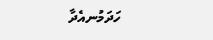ހަދަމުނއެދާ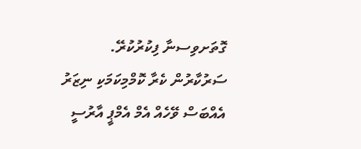ގޮތަށވިސނާ ފިކުރުކުރޭ.
ސަރުކާރުން ކެރާ ކޮމްމިކަމަކި ނިޒަރު އެއްބަސް ވޭހެއް އެމް އެމްޕީ އާރުސީ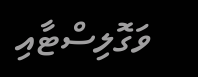ވަގޮލިސްޓާއި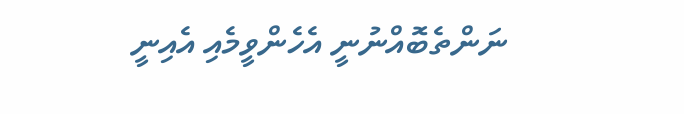ނަންތެބޮއްނުނީ އެހެންވީމެއި އެއިނީ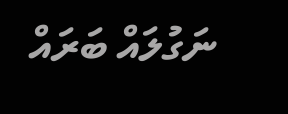ނަގުލައް ބަރައް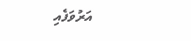އަރުވަފެއި